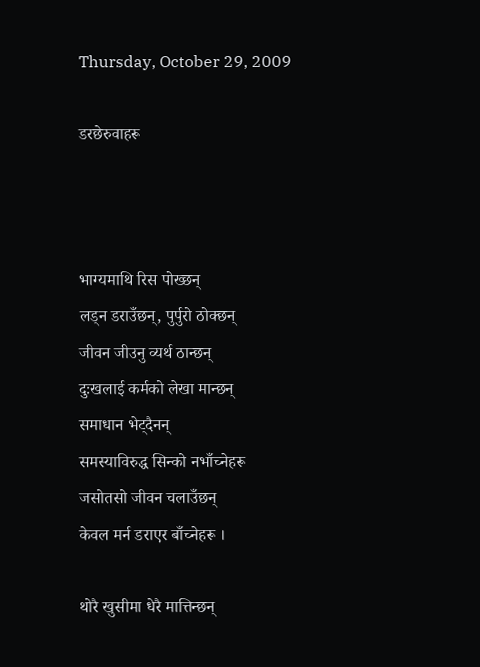Thursday, October 29, 2009

डरछेरुवाहरू



भाग्यमाथि रिस पोख्छन्
लड्न डराउँछन्, पुर्पुरो ठोक्छन्
जीवन जीउनु व्यर्थ ठान्छन्
दुःखलाई कर्मको लेखा मान्छन्
समाधान भेट्दैनन्
समस्याविरुद्ध सिन्को नभाँच्नेहरू
जसोतसो जीवन चलाउँछन्
केवल मर्न डराएर बाँच्नेहरू ।

थोरै खुसीमा धेरै मात्तिन्छन्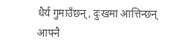धैर्य गुमाउँछन्, दुःखमा आत्तिन्छन्
आफ्नै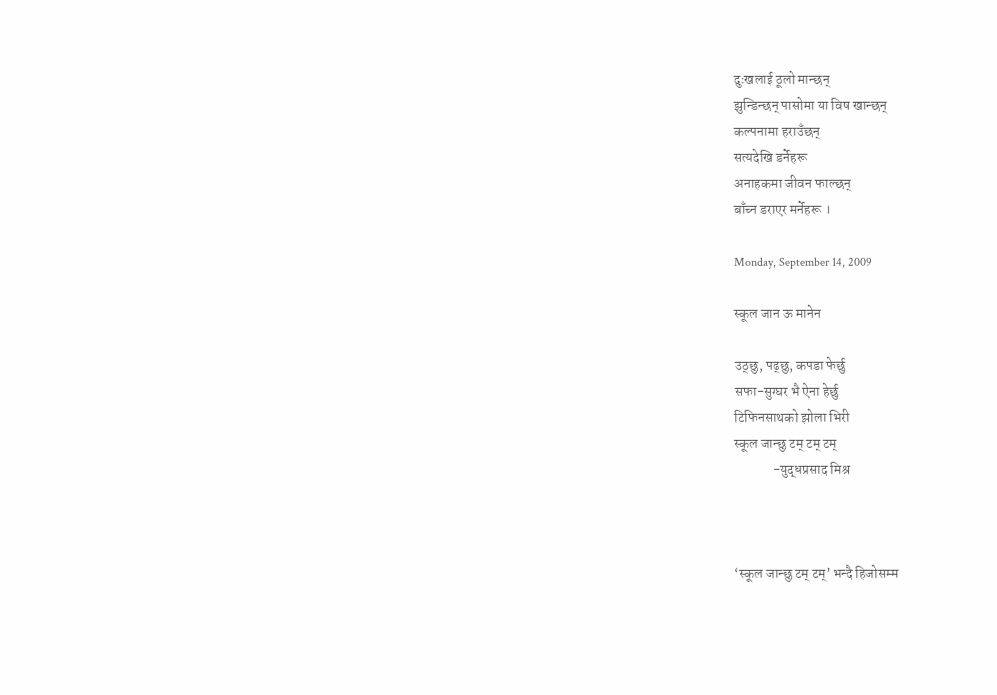दुःखलाई ठूलो मान्छन्
झुन्डिन्छन् पासोमा या विष खान्छन्
कल्पनामा हराउँछन्
सत्यदेखि डर्नेहरू
अनाहकमा जीवन फाल्छन्
बाँच्न डराएर मर्नेहरू ।

Monday, September 14, 2009

स्कूल जान ऊ मानेन

उठ्छु, पढ्छु, कपडा फेर्छु
सफा-सुग्घर भै ऐना हेर्छु
टिफिनसाथको झोला भिरी
स्कूल जान्छु टम् टम् टम्
              -युद्धप्रसाद मिश्र



‘स्कूल जान्छु टम् टम्’ भन्दै हिजोसम्म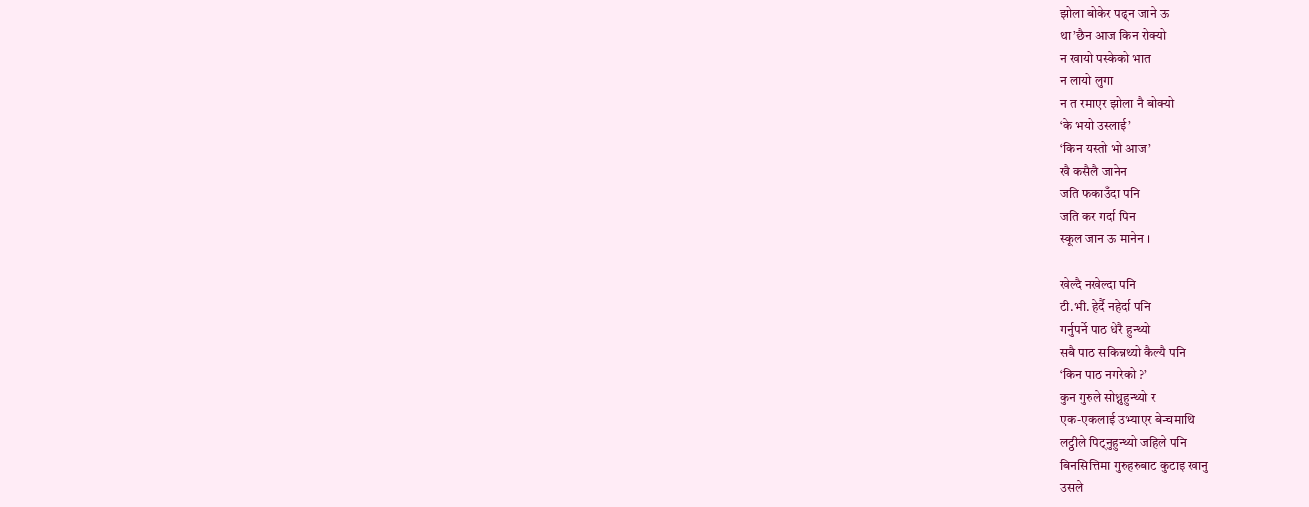झोला बोकेर पढ्न जाने ऊ
था’छैन आज किन रोक्यो
न खायो पस्केको भात
न लायो लुगा
न त रमाएर झोला नै बोक्यो
‘के भयो उस्लाई’
‘किन यस्तो भो आज’
खै कसैलै जानेन
जति फकाउँदा पनि
जति कर गर्दा पिन
स्कूल जान ऊ मानेन ।

खेल्दै नखेल्दा पनि
टी.भी. हेर्दै नहेर्दा पनि
गर्नुपर्ने पाठ धेरै हुन्थ्यो
सबै पाठ सकिन्नथ्यो कैल्यै पनि
‘किन पाठ नगरेको ?’
कुन गुरुले सोध्नुहुन्थ्यो र
एक-एकलाई उभ्याएर बेन्चमाथि
लट्ठीले पिट्नुहुन्थ्यो जहिले पनि
बिनसित्तिमा गुरुहरुबाट कुटाइ खानु
उसले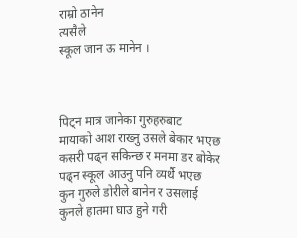राम्रो ठानेन
त्यसैले
स्कूल जान ऊ मानेन ।



पिट्न मात्र जानेका गुरुहरुबाट
मायाको आश राख्नु उसले बेकार भएछ
कसरी पढ्न सकिन्छ र मनमा डर बोकेर
पढ्न स्कूल आउनु पनि व्यर्थै भएछ
कुन गुरुले डोरीले बानेन र उसलाई
कुनले हातमा घाउ हुने गरी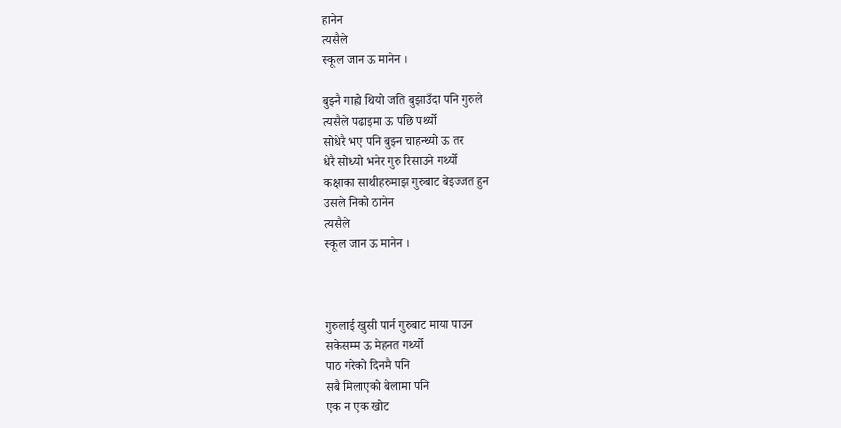हानेन
त्यसैले
स्कूल जान ऊ मानेन ।

बुझ्नै गाह्रो थियो जति बुझाउँदा पनि गुरुले
त्यसैले पढाइमा ऊ पछि पर्थ्यो
सोधेरै भए पनि बुझ्न चाहन्थ्यो ऊ तर
धेरै सोध्यो भनेर गुरु रिसाउने गर्थ्यो
कक्षाका साथीहरुमाझ गुरुबाट बेइज्जत हुन
उसले निको ठानेन
त्यसैले
स्कूल जान ऊ मानेन ।



गुरुलाई खुसी पार्न गुरुबाट माया पाउन
सकेसम्म ऊ मेहनत गर्थ्यो
पाठ गरेको दिनमै पनि
सबै मिलाएको बेलामा पनि
एक न एक खोट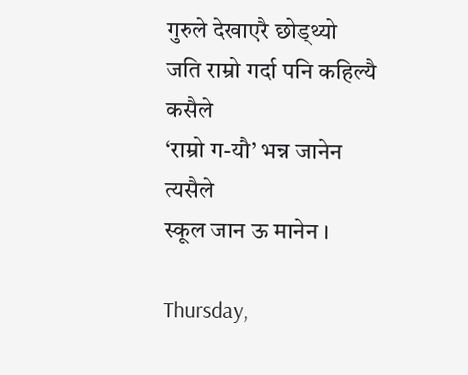गुरुले देखाएरै छोड्थ्यो
जति राम्रो गर्दा पनि कहिल्यै कसैले
‘राम्रो ग-यौ’ भन्न जानेन
त्यसैले
स्कूल जान ऊ मानेन ।

Thursday,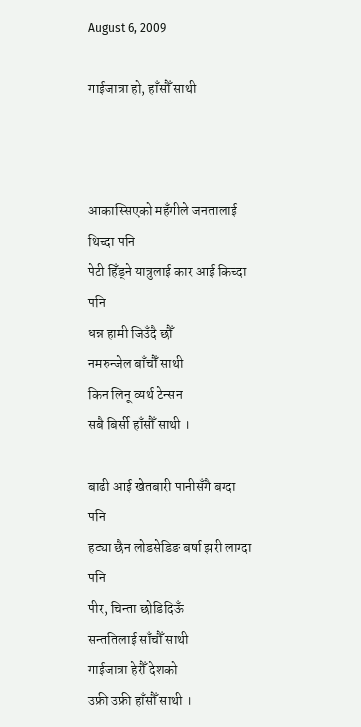August 6, 2009

गाईजात्रा हो, हाँसौँ साथी



आकास्सिएको महँगीले जनतालाई थिच्दा पनि
पेटी हिँड्ने यात्रुलाई कार आई किच्दा पनि
धन्न हामी जिउँदै छौँ
नमरुन्जेल बाँचौँ साथी
किन लिनू व्यर्थ टेन्सन
सबै बिर्सी हाँसौँ साथी ।

बाढी आई खेतबारी पानीसँगै बग्दा पनि
हट्या छैन लोडसेडिङ बर्षा झरी लाग्दा पनि
पीर, चिन्ता छोडिदिऊँ
सन्ततिलाई साँचौँ साथी
गाईजात्रा हेरौँ देशको
उफ्री उफ्री हाँसौँ साथी ।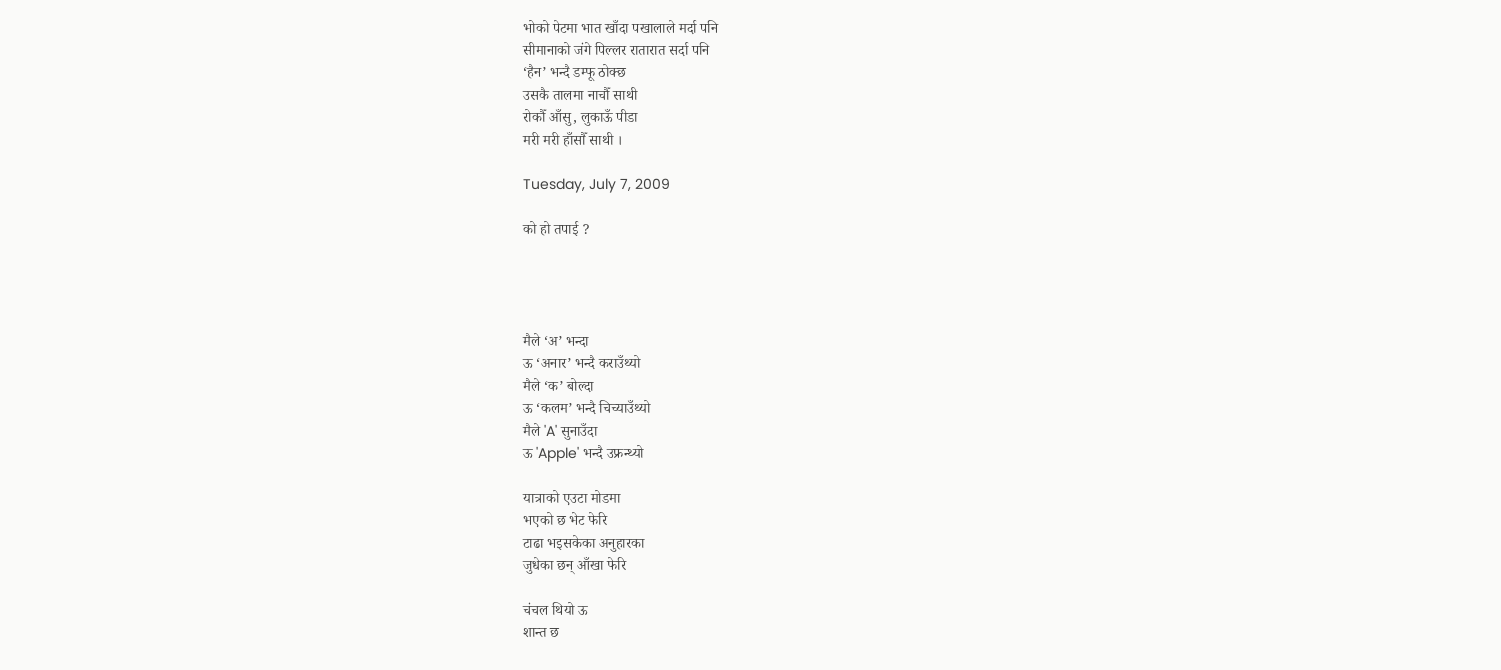भोको पेटमा भात खाँदा पखालाले मर्दा पनि
सीमानाको जंगे पिल्लर रातारात सर्दा पनि
‘हैन’ भन्दै डम्फू ठोक्छ
उसकै तालमा नाचौँ साथी
रोकौँ आँसु, लुकाऊँ पीडा
मरी मरी हाँसौँ साथी ।

Tuesday, July 7, 2009

को हो तपाई ?




मैले ‘अ’ भन्दा
ऊ ‘अनार’ भन्दै कराउँथ्यो
मैले ‘क’ बोल्दा
ऊ ‘कलम’ भन्दै चिच्याउँथ्यो
मैले 'A' सुनाउँदा
ऊ 'Apple' भन्दै उफ्रन्थ्यो

यात्राको एउटा मोडमा
भएको छ भेट फेरि
टाढा भइसकेका अनुहारका
जुधेका छन् आँखा फेरि

चंचल थियो ऊ
शान्त छ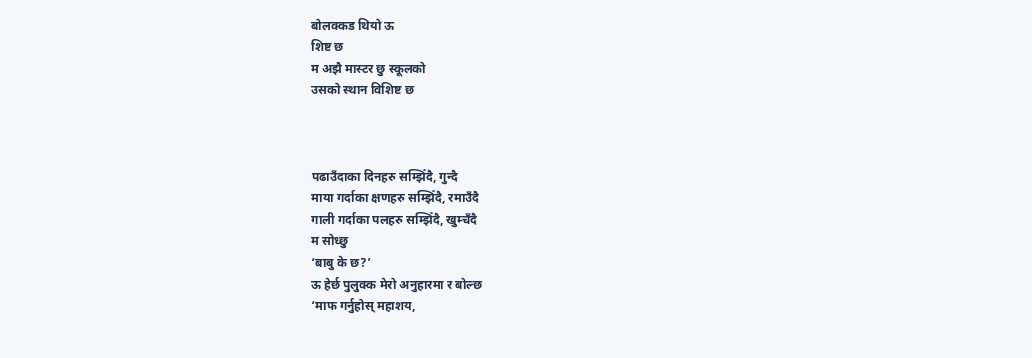बोलक्कड थियो ऊ
शिष्ट छ
म अझै मास्टर छु स्कूलको
उसको स्थान विशिष्ट छ



पढाउँदाका दिनहरु सम्झिँदै, गुन्दै
माया गर्दाका क्षणहरु सम्झिँदै, रमाउँदै
गाली गर्दाका पलहरु सम्झिँदै, खुम्चँदै
म सोध्छु
‘बाबु के छ?’
ऊ हेर्छ पुलुक्क मेरो अनुहारमा र बोल्छ
‘माफ गर्नुहोस् महाशय,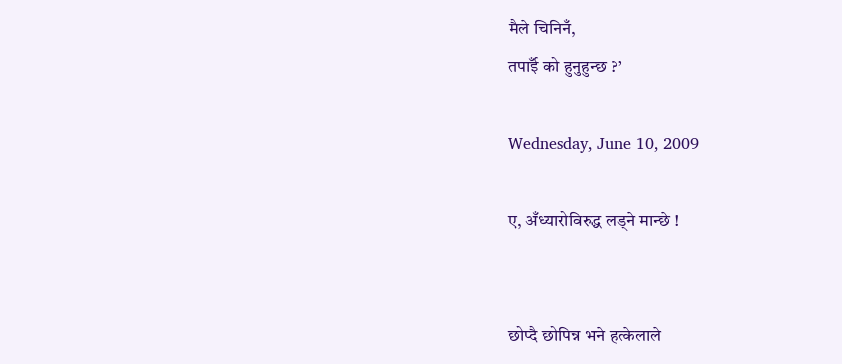मैले चिनिनँ,
तपाईँ को हुनुहुन्छ ?’

Wednesday, June 10, 2009

ए, अँध्यारोविरुद्ध लड्ने मान्छे !


छोप्दै छोपिन्न भने हत्केलाले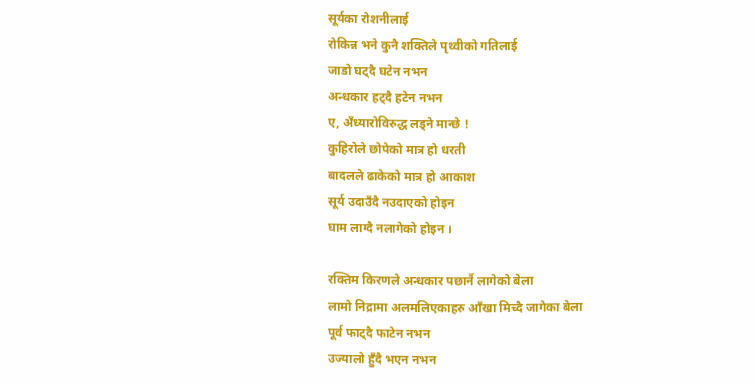सूर्यका रोशनीलाई
रोकिन्न भने कुनै शक्तिले पृथ्वीको गतिलाई
जाडो घट्दै घटेन नभन
अन्धकार हट्दै हटेन नभन
ए, अँध्यारोविरुद्ध लड्ने मान्छे !
कुहिरोले छोपेको मात्र हो धरती
बादलले ढाकेको मात्र हो आकाश
सूर्य उदाउँदै नउदाएको होइन
घाम लाग्दै नलागेको होइन ।

रक्तिम किरणले अन्धकार पछार्नै लागेको बेला
लामो निद्रामा अलमलिएकाहरु आँखा मिच्दै जागेका बेला
पूर्व फाट्दै फाटेन नभन
उज्यालो हुँदै भएन नभन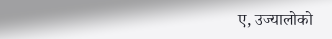ए, उज्यालोको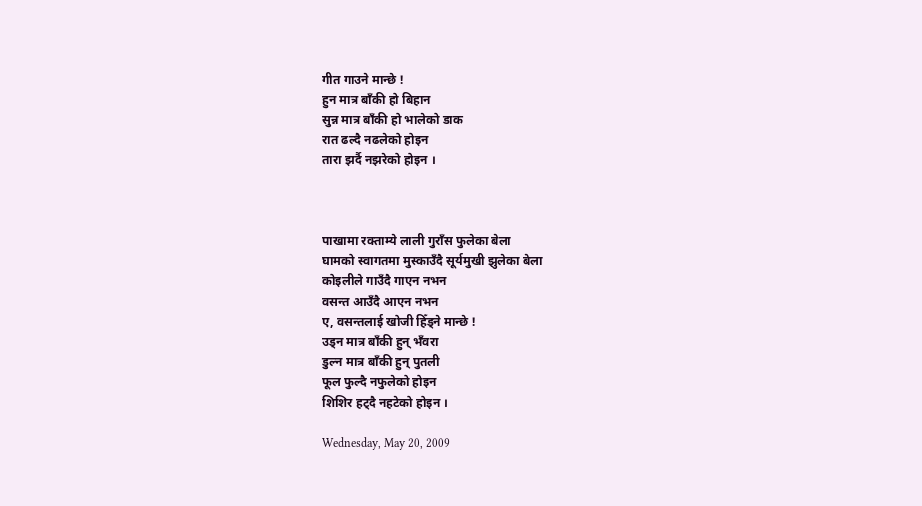गीत गाउने मान्छे !
हुन मात्र बाँकी हो बिहान
सुन्न मात्र बाँकी हो भालेको डाक
रात ढल्दै नढलेको होइन
तारा झर्दै नझरेको होइन ।



पाखामा रक्ताम्ये लाली गुराँस फुलेका बेला
घामको स्वागतमा मुस्काउँदै सूर्यमुखी झुलेका बेला
कोइलीले गाउँदै गाएन नभन
वसन्त आउँदै आएन नभन
ए, वसन्तलाई खोजी हिँड्ने मान्छे !
उड्न मात्र बाँकी हुन् भँवरा
डुल्न मात्र बाँकी हुन् पुतली
फूल फुल्दै नफुलेको होइन
शिशिर हट्दै नहटेको होइन ।

Wednesday, May 20, 2009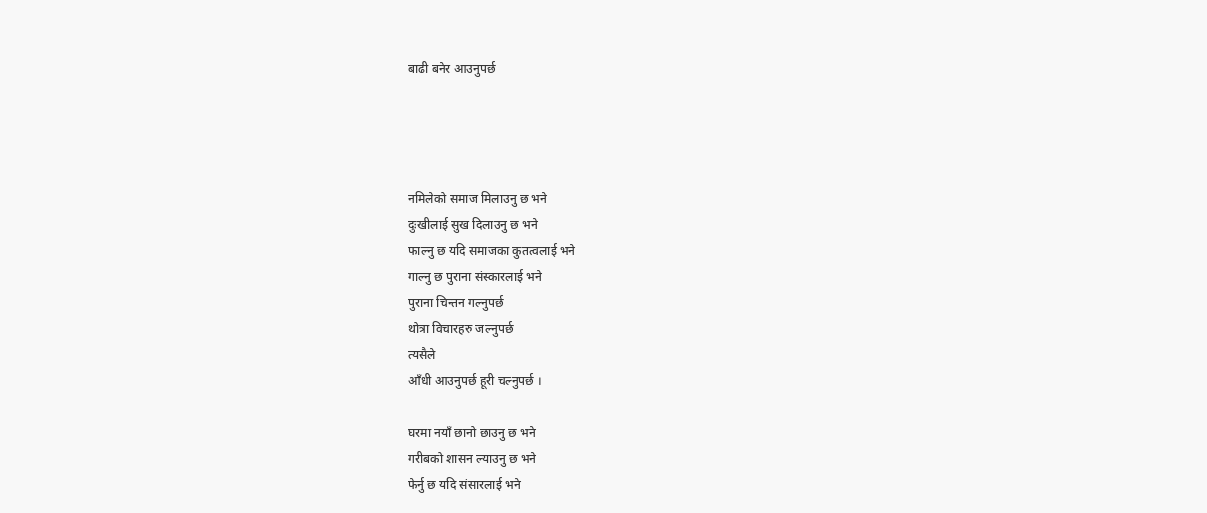बाढी बनेर आउनुपर्छ




नमिलेको समाज मिलाउनु छ भने
दुःखीलाई सुख दिलाउनु छ भने
फाल्नु छ यदि समाजका कुतत्वलाई भने
गाल्नु छ पुराना संस्कारलाई भने
पुराना चिन्तन गल्नुपर्छ
थोत्रा विचारहरु जल्नुपर्छ
त्यसैले
आँधी आउनुपर्छ हूरी चल्नुपर्छ ।

घरमा नयाँ छानो छाउनु छ भने
गरीबको शासन ल्याउनु छ भने
फेर्नु छ यदि संसारलाई भने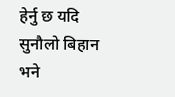हेर्नु छ यदि सुनौलो बिहान भने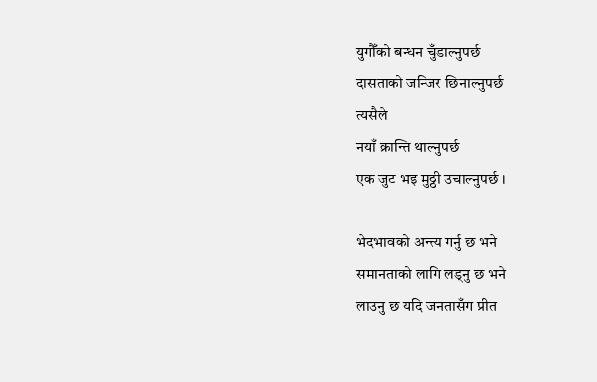युगौँको बन्धन चुँडाल्नुपर्छ
दासताको जन्जिर छिनाल्नुपर्छ
त्यसैले
नयाँ क्रान्ति थाल्नुपर्छ
एक जुट भइ मुठ्ठी उचाल्नुपर्छ ।

भेदभावको अन्त्य गर्नु छ भने
समानताको लागि लड्नु छ भने
लाउनु छ यदि जनतासँग प्रीत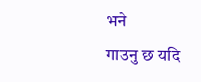भने
गाउनु छ यदि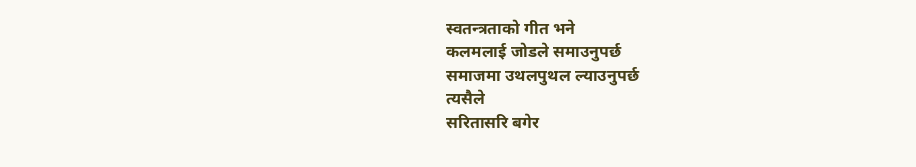स्वतन्त्रताको गीत भने
कलमलाई जोडले समाउनुपर्छ
समाजमा उथलपुथल ल्याउनुपर्छ
त्यसैले
सरितासरि बगेर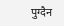पुग्दैन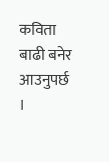कविता
बाढी बनेर आउनुपर्छ ।